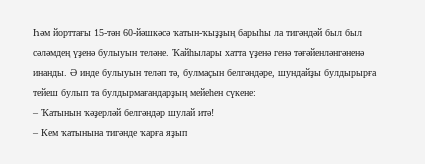Һәм йорттағы 15-тән 60-йәшкәсә ҡатын-ҡыҙҙың барыһы ла тигәндәй был был сәләмдең үҙенә булыуын теләне. Ҡайһылары хатта үҙенә генә тәғәйенләнгәненә инанды. Ә инде булыуын теләп тә, булмаҫын белгәндәре, шундайҙы булдырырға тейеш булып та булдырмағандарҙың мейеһен сүкене:
– Ҡатынын ҡәҙерләй белгәндәр шулай итә!
– Кем ҡатынына тигәнде ҡарға яҙып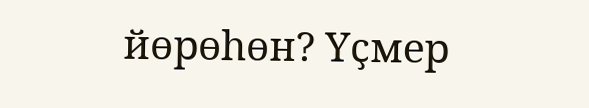йөрөһөн? Үҫмер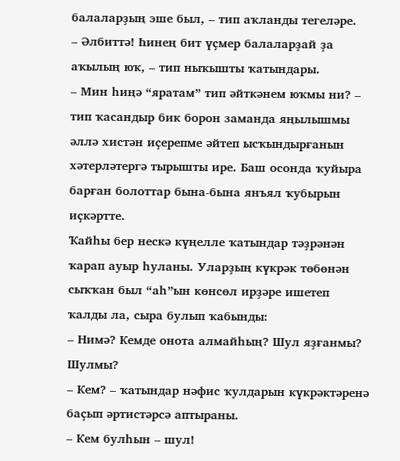балаларҙың эше был, – тип аҡланды тегеләре.
– Әлбиттә! Һинең бит үҫмер балаларҙай ҙа аҡылың юҡ, – тип ныҡышты ҡатындары.
– Мин һиңә “яратам” тип әйткәнем юҡмы ни? – тип ҡасандыр бик борон заманда яңылышмы әллә хистән иҫерепме әйтеп ысҡындырғанын хәтерләтергә тырышты ире. Баш осонда ҡуйыра барған болоттар бына-бына янъял ҡубырын иҫкәртте.
Ҡайһы бер нескә күңелле ҡатындар тәҙрәнән ҡарап ауыр һуланы. Уларҙың күкрәк төбөнән сыҡҡан был “аһ”ын көнсөл ирҙәре ишетеп ҡалды ла, сыра булып ҡабынды:
– Нимә? Кемде онота алмайһың? Шул яҙғанмы? Шулмы?
– Кем? – ҡатындар нәфис ҡулдарын күкрәктәренә баҫып әртистәрсә аптыраны.
– Кем булһын – шул!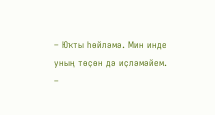– Юҡты һөйләмә. Мин инде уның төҫөн дә иҫләмәйем.
–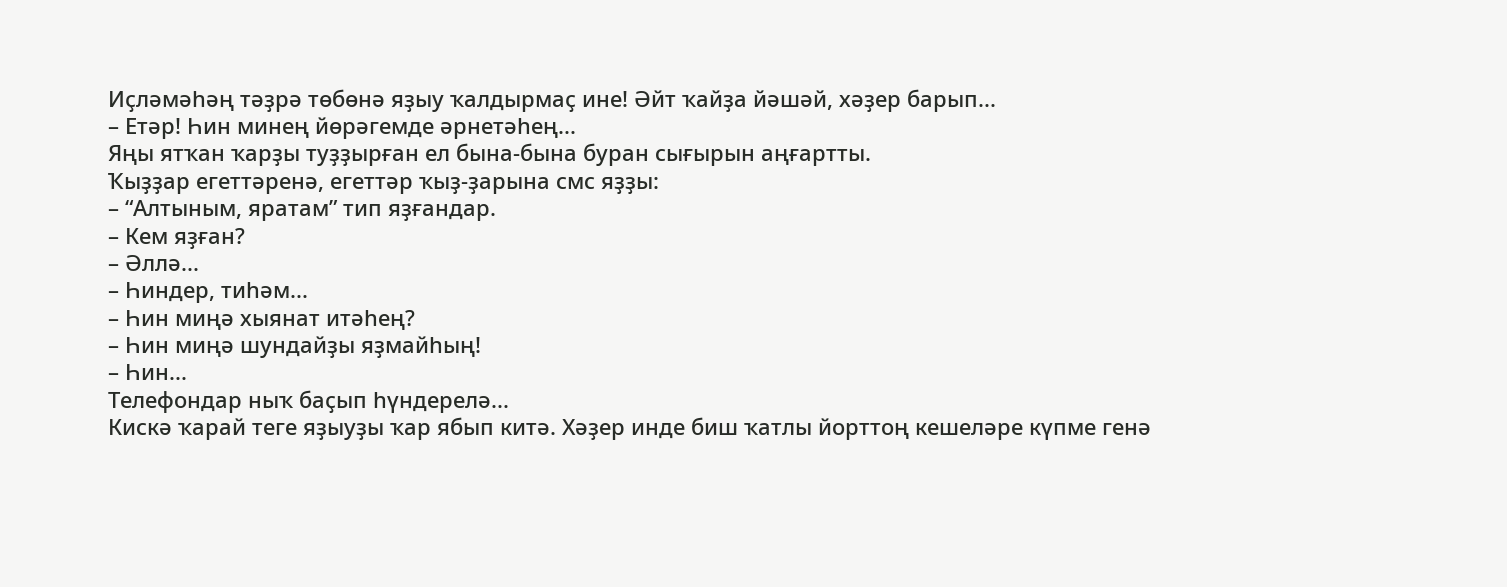Иҫләмәһәң тәҙрә төбөнә яҙыу ҡалдырмаҫ ине! Әйт ҡайҙа йәшәй, хәҙер барып...
– Етәр! Һин минең йөрәгемде әрнетәһең...
Яңы ятҡан ҡарҙы туҙҙырған ел бына-бына буран сығырын аңғартты.
Ҡыҙҙар егеттәренә, егеттәр ҡыҙ-ҙарына смс яҙҙы:
– “Алтыным, яратам” тип яҙғандар.
– Кем яҙған?
– Әллә...
– Һиндер, тиһәм...
– Һин миңә хыянат итәһең?
– Һин миңә шундайҙы яҙмайһың!
– Һин...
Телефондар ныҡ баҫып һүндерелә...
Кискә ҡарай теге яҙыуҙы ҡар ябып китә. Хәҙер инде биш ҡатлы йорттоң кешеләре күпме генә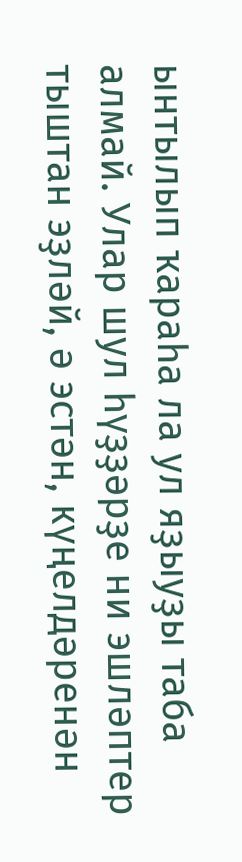ынтылып ҡараһа ла ул яҙыуҙы таба алмай. Улар шул һүҙҙәрҙе ни эшләптер тыштан эҙләй, ә эстән, күңелдәренән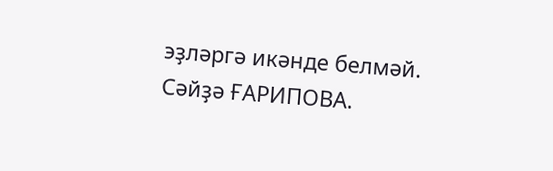эҙләргә икәнде белмәй.
Сәйҙә ҒАРИПОВА.